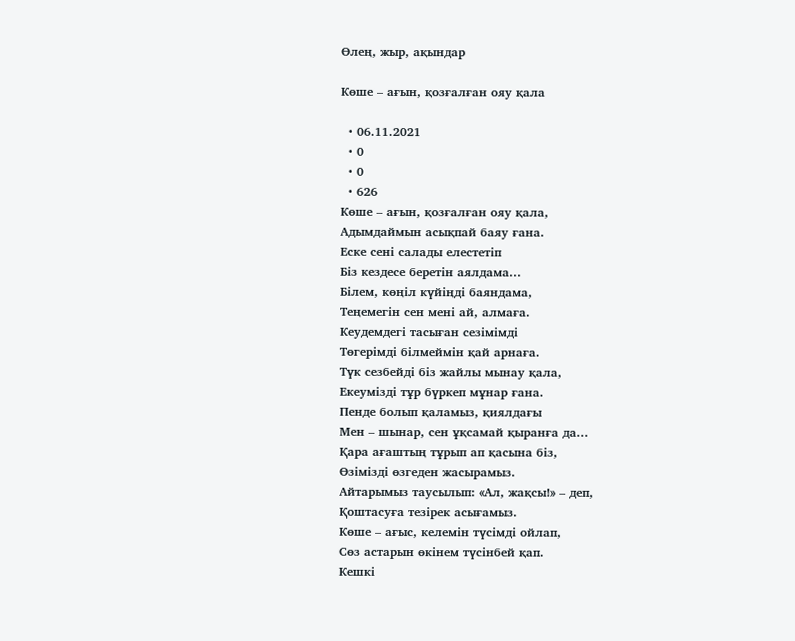Өлең, жыр, ақындар

Көше – ағын, қозғалған ояу қала

  • 06.11.2021
  • 0
  • 0
  • 626
Көше – ағын, қозғалған ояу қала,
Адымдаймын асықпай баяу ғана.
Еске сені салады елестетіп
Біз кездесе беретін аялдама...
Білем, көңіл күйіңді баяндама,
Теңемегін сен мені ай, алмаға.
Кеудемдегі тасыған сезімімді
Төгерімді білмеймін қай арнаға.
Түк сезбейді біз жайлы мынау қала,
Екеумізді тұр бүркеп мұнар ғана.
Пенде болып қаламыз, қиялдағы
Мен – шынар, сен ұқсамай қыранға да...
Қара ағаштың тұрып ап қасына біз,
Өзімізді өзгеден жасырамыз.
Айтарымыз таусылып: «Ал, жақсы!» – деп,
Қоштасуға тезірек асығамыз.
Көше – ағыс, келемін түсімді ойлап,
Сөз астарын өкінем түсінбей қап.
Кешкі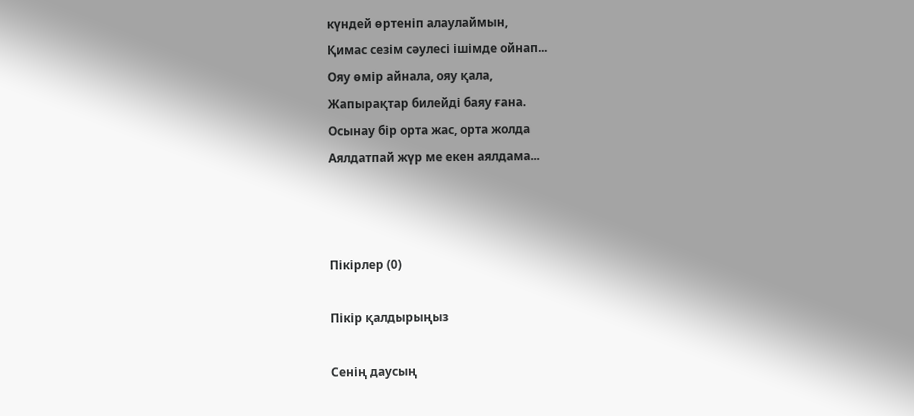күндей өртеніп алаулаймын,
Қимас сезім сәулесі ішімде ойнап...
Ояу өмір айнала, ояу қала,
Жапырақтар билейді баяу ғана.
Осынау бір орта жас, орта жолда
Аялдатпай жүр ме екен аялдама...



Пікірлер (0)

Пікір қалдырыңыз

Сенің даусың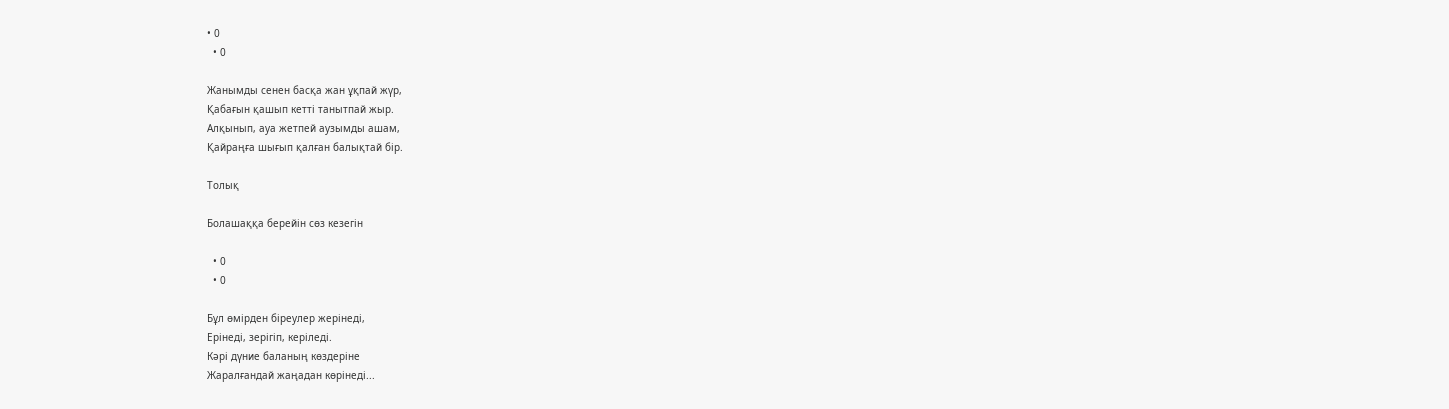• 0
  • 0

Жанымды сенен басқа жан ұқпай жүр,
Қабағын қашып кетті танытпай жыр.
Алқынып, ауа жетпей аузымды ашам,
Қайраңға шығып қалған балықтай бір.

Толық

Болашаққа берейін сөз кезегін

  • 0
  • 0

Бұл өмірден біреулер жерінеді,
Ерінеді, зерігіп, керіледі.
Кәрі дүние баланың көздеріне
Жаралғандай жаңадан көрінеді...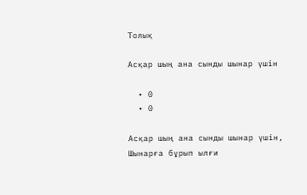Толық

Асқар шың ана сынды шынар үшін

  • 0
  • 0

Асқар шың ана сынды шынар үшін,
Шынарға бұрып ылғи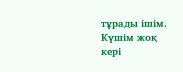тұрады ішім.
Күшім жоқ кері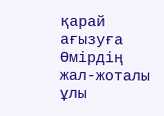қарай ағызуға
Өмірдің жал-жоталы ұлы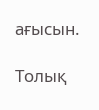ағысын.

Толық